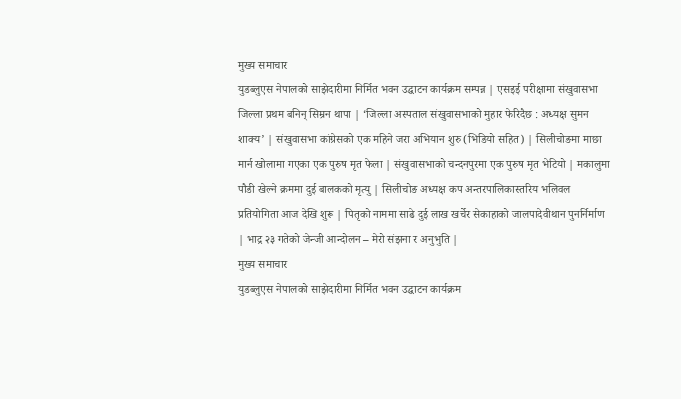मुख्य समाचार
युडब्लुएस नेपालको साझेदारीमा निर्मित भवन उद्घाटन कार्यक्रम सम्पन्न | एसइई परीक्षामा संखुवासभा जिल्ला प्रथम बनिन् सिम्रन थापा | ‘जिल्ला अस्पताल संखुवासभाको मुहार फेरिदैछ : अध्यक्ष सुमन शाक्य’ | संखुवासभा कांग्रेसको एक महिने जरा अभियान शुरु (भिडियो सहित) | सिलीचोङमा माछा मार्न खोलामा गएका एक पुरुष मृत फेला | संखुवासभाको चन्दनपुरमा एक पुरुष मृत भेटियो | मकालुमा पौडी खेल्ने क्रममा दुई बालकको मृत्यु | सिलीचोङ अध्यक्ष कप अन्तरपालिकास्तरिय भलिवल प्रतियोगिता आज देखि शुरू | पितृको नाममा साढे दुई लाख खर्चेर सेकाहाको जालपादेवीथान पुनर्निर्माण | भाद्र २३ गतेको जेन्जी आन्दोलन – मेरो संझना र अनुभुति |
मुख्य समाचार
युडब्लुएस नेपालको साझेदारीमा निर्मित भवन उद्घाटन कार्यक्रम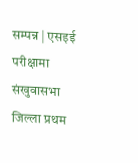सम्पन्न | एसइई परीक्षामा संखुवासभा जिल्ला प्रथम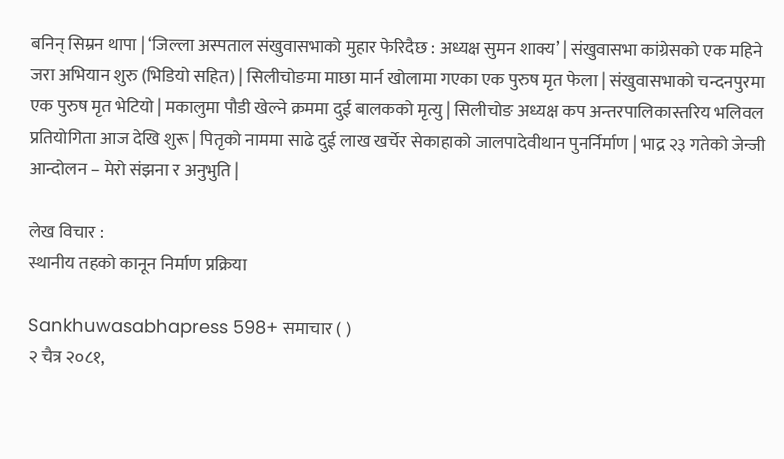बनिन् सिम्रन थापा | ‘जिल्ला अस्पताल संखुवासभाको मुहार फेरिदैछ : अध्यक्ष सुमन शाक्य’ | संखुवासभा कांग्रेसको एक महिने जरा अभियान शुरु (भिडियो सहित) | सिलीचोङमा माछा मार्न खोलामा गएका एक पुरुष मृत फेला | संखुवासभाको चन्दनपुरमा एक पुरुष मृत भेटियो | मकालुमा पौडी खेल्ने क्रममा दुई बालकको मृत्यु | सिलीचोङ अध्यक्ष कप अन्तरपालिकास्तरिय भलिवल प्रतियोगिता आज देखि शुरू | पितृको नाममा साढे दुई लाख खर्चेर सेकाहाको जालपादेवीथान पुनर्निर्माण | भाद्र २३ गतेको जेन्जी आन्दोलन – मेरो संझना र अनुभुति |

लेख विचार :
स्थानीय तहको कानून निर्माण प्रक्रिया

Sankhuwasabhapress 598+ समाचार ( )
२ चैत्र २०८१,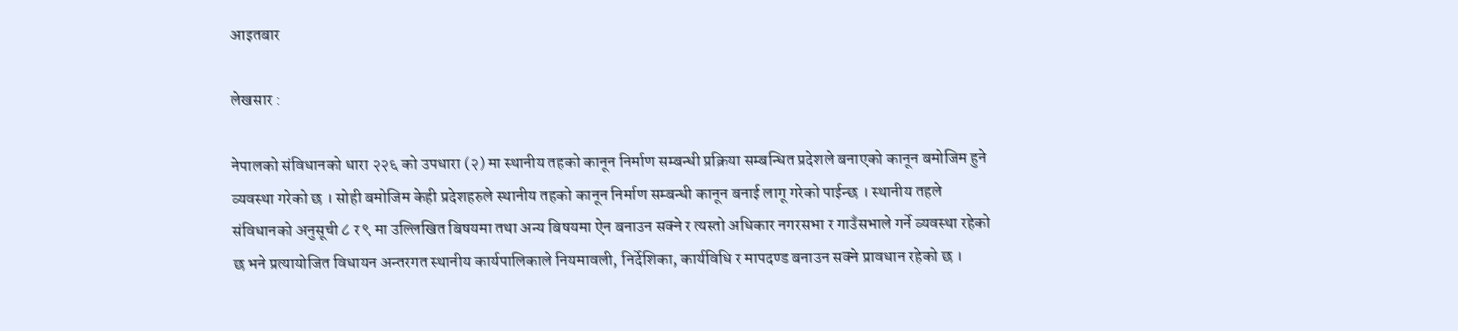आइतबार

लेखसार :

नेपालको संविधानको धारा २२६ को उपधारा (२) मा स्थानीय तहको कानून निर्माण सम्बन्धी प्रक्रिया सम्बन्धित प्रदेशले बनाएको कानून बमोजिम हुने व्यवस्था गरेको छ । सोही बमोजिम केही प्रदेशहरुले स्थानीय तहको कानून निर्माण सम्बन्धी कानून बनाई लागू गरेको पाईन्छ । स्थानीय तहले संविधानको अनुसूची ८ र ९ मा उल्लिखित बिषयमा तथा अन्य बिषयमा ऐन बनाउन सक्ने र त्यस्तो अधिकार नगरसभा र गाउँसभाले गर्ने व्यवस्था रहेको छ भने प्रत्यायोजित विधायन अन्तरगत स्थानीय कार्यपालिकाले नियमावली, निर्देशिका, कार्यविधि र मापदण्ड बनाउन सक्ने प्रावधान रहेको छ ।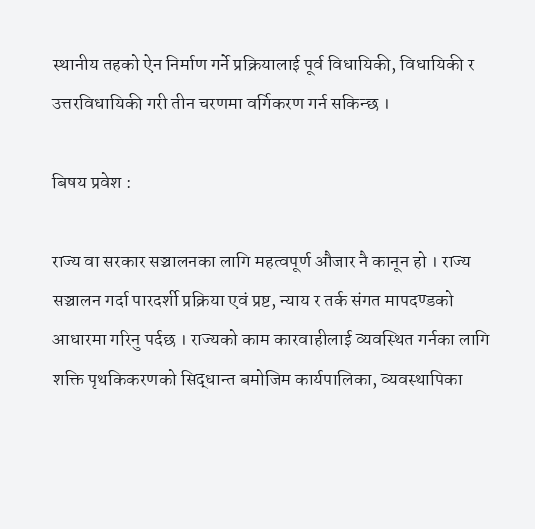स्थानीय तहको ऐन निर्माण गर्ने प्रक्रियालाई पूर्व विधायिकी, विधायिकी र उत्तरविधायिकी गरी तीन चरणमा वर्गिकरण गर्न सकिन्छ ।

बिषय प्रवेश :

राज्य वा सरकार सञ्चालनका लागि महत्वपूर्ण औजार नै कानून हो । राज्य सञ्चालन गर्दा पारदर्शी प्रक्रिया एवं प्रष्ट, न्याय र तर्क संगत मापदण्डको आधारमा गरिनु पर्दछ । राज्यको काम कारवाहीलाई व्यवस्थित गर्नका लागि शक्ति पृथकिकरणको सिद्धान्त बमोजिम कार्यपालिका, व्यवस्थापिका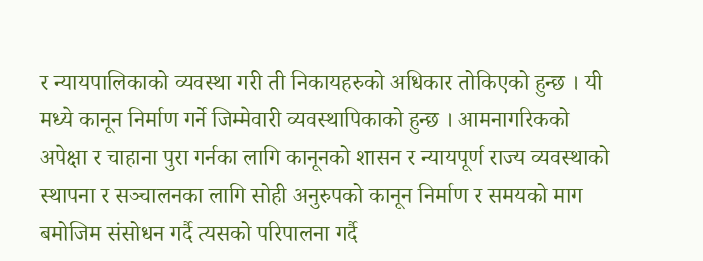र न्यायपालिकाको व्यवस्था गरी ती निकायहरुको अधिकार तोकिएको हुन्छ । यी मध्ये कानून निर्माण गर्ने जिम्मेवारी व्यवस्थापिकाको हुन्छ । आमनागरिकको अपेक्षा र चाहाना पुरा गर्नका लागि कानूनको शासन र न्यायपूर्ण राज्य व्यवस्थाको स्थापना र सञ्चालनका लागि सोही अनुरुपको कानून निर्माण र समयको माग बमोजिम संसोधन गर्दै त्यसको परिपालना गर्दै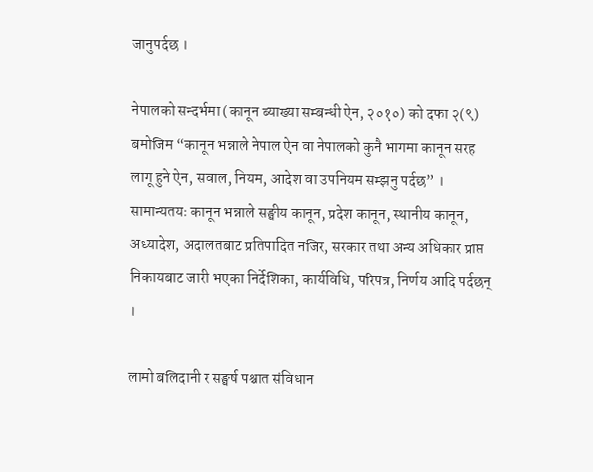जानुपर्दछ ।

नेपालको सन्दर्भमा (कानून ब्याख्या सम्बन्धी ऐन, २०१०) को दफा २(९) बमोजिम “कानून भन्नाले नेपाल ऐन वा नेपालको कुनै भागमा कानून सरह लागू हुने ऐन, सवाल, नियम, आदेश वा उपनियम सम्झनु पर्दछ” । सामान्यतयः कानून भन्नाले सङ्घीय कानून, प्रदेश कानून, स्थानीय कानून, अध्यादेश, अदालतबाट प्रतिपादित नजिर, सरकार तथा अन्य अधिकार प्राप्त निकायबाट जारी भएका निर्देशिका, कार्यविधि, परिपत्र, निर्णय आदि पर्दछन् ।

लामो बलिदानी र सङ्घर्ष पश्चात संविधान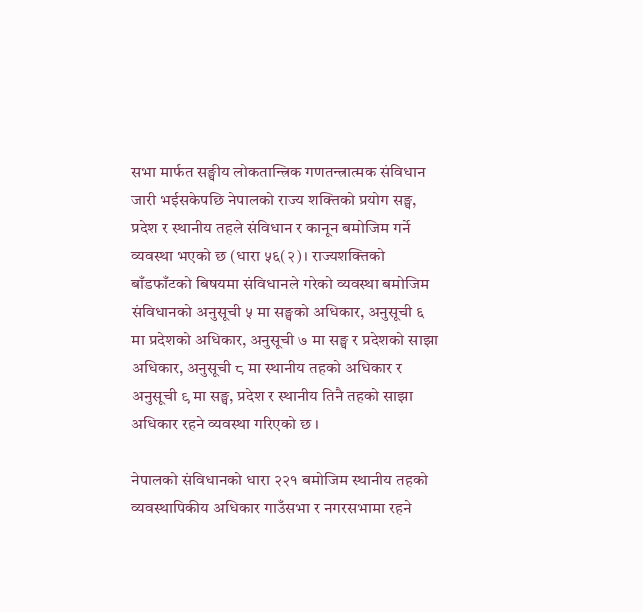सभा मार्फत सङ्घीय लोकतान्त्रिक गणतन्त्रात्मक संविधान जारी भईसकेपछि नेपालको राज्य शक्तिको प्रयोग सङ्घ, प्रदेश र स्थानीय तहले संविधान र कानून बमोजिम गर्ने व्यवस्था भएको छ (धारा ५६(२)। राज्यशक्तिको बाँडफाँटको बिषयमा संविधानले गरेको व्यवस्था बमोजिम संविधानको अनुसूची ५ मा सङ्घको अधिकार, अनुसूची ६ मा प्रदेशको अधिकार, अनुसूची ७ मा सङ्घ र प्रदेशको साझा अधिकार, अनुसूची ८ मा स्थानीय तहको अधिकार र अनुसूची ९ मा सङ्घ, प्रदेश र स्थानीय तिनै तहको साझा अधिकार रहने व्यवस्था गरिएको छ ।

नेपालको संविधानको धारा २२१ बमोजिम स्थानीय तहको व्यवस्थापिकीय अधिकार गाउँसभा र नगरसभामा रहने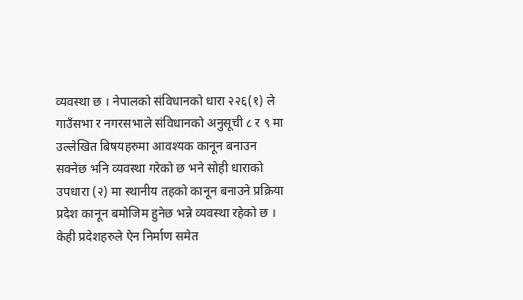व्यवस्था छ । नेपालको संविधानको धारा २२६(१) ले गाउँसभा र नगरसभाले संविधानको अनुसूची ८ र ९ मा उल्लेखित बिषयहरुमा आवश्यक कानून बनाउन सक्नेछ भनि व्यवस्था गरेको छ भने सोही धाराको उपधारा (२) मा स्थानीय तहको कानून बनाउने प्रक्रिया प्रदेश कानून बमोजिम हुनेछ भन्ने व्यवस्था रहेको छ । केही प्रदेशहरुले ऐन निर्माण समेत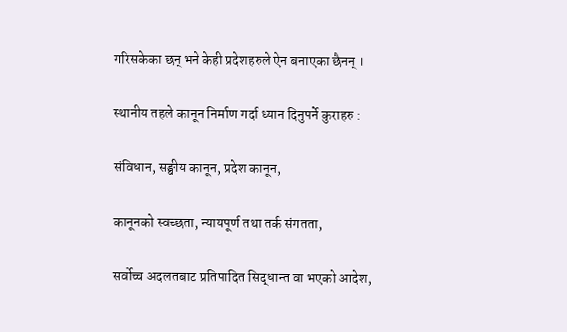गरिसकेका छन् भने केही प्रदेशहरुले ऐन बनाएका छैनन् ।

स्थानीय तहले कानून निर्माण गर्दा ध्यान दिनुपर्ने कुराहरु :

संविधान, सङ्घीय कानून, प्रदेश कानून,

कानूनको स्वच्छता, न्यायपूर्ण तथा तर्क संगतता,

सर्वोच्च अदलतबाट प्रतिपादित सिद्धान्त वा भएको आदेश,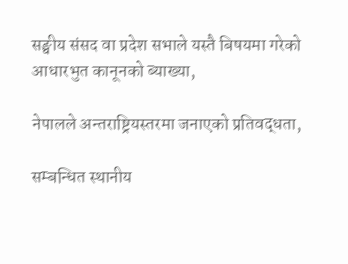सङ्घीय संसद वा प्रदेश सभाले यस्तै बिषयमा गरेको आधारभुत कानूनको ब्याख्या,

नेपालले अन्तराष्ट्रियस्तरमा जनाएको प्रतिवद्धता,

सम्बन्धित स्थानीय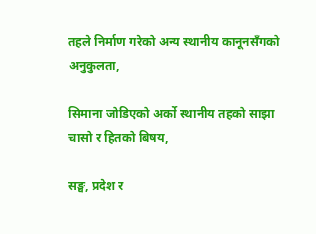तहले निर्माण गरेको अन्य स्थानीय कानूनसँगको अनुकुलता,

सिमाना जोडिएको अर्को स्थानीय तहको साझा चासो र हितको बिषय,

सङ्घ, प्रदेश र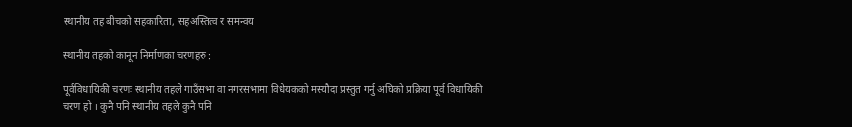स्थानीय तह बीचको सहकारिता, सहअस्तित्व र समन्वय

स्थानीय तहको कानून निर्माणका चरणहरु :

पूर्वविधायिकी चरणः स्थानीय तहले गाउँसभा वा नगरसभामा विधेयकको मस्यौदा प्रस्तुत गर्नु अघिको प्रक्रिया पूर्व विधायिकी चरण हो । कुनै पनि स्थानीय तहले कुनै पनि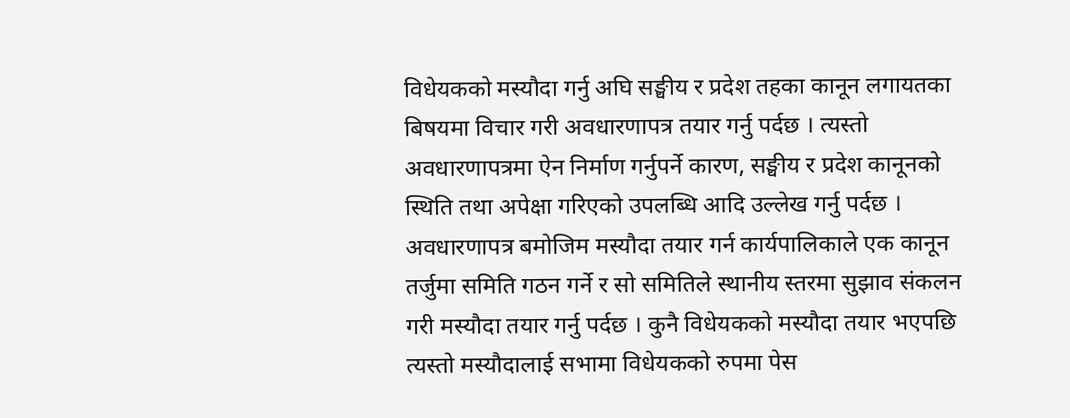विधेयकको मस्यौदा गर्नु अघि सङ्घीय र प्रदेश तहका कानून लगायतका बिषयमा विचार गरी अवधारणापत्र तयार गर्नु पर्दछ । त्यस्तो अवधारणापत्रमा ऐन निर्माण गर्नुपर्ने कारण, सङ्घीय र प्रदेश कानूनको स्थिति तथा अपेक्षा गरिएको उपलब्धि आदि उल्लेख गर्नु पर्दछ । अवधारणापत्र बमोजिम मस्यौदा तयार गर्न कार्यपालिकाले एक कानून तर्जुमा समिति गठन गर्ने र सो समितिले स्थानीय स्तरमा सुझाव संकलन गरी मस्यौदा तयार गर्नु पर्दछ । कुनै विधेयकको मस्यौदा तयार भएपछि त्यस्तो मस्यौदालाई सभामा विधेयकको रुपमा पेस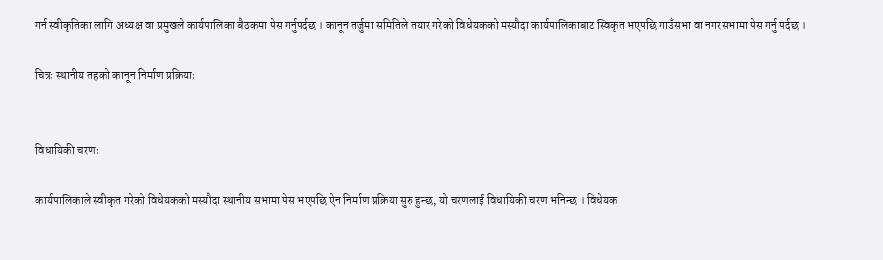गर्न स्वीकृतिका लागि अध्यक्ष वा प्रमुखले कार्यपालिका बैठकमा पेस गर्नुपर्दछ । कानून तर्जुमा समितिले तयार गरेको विधेयकको मस्यौदा कार्यपालिकाबाट स्विकृत भएपछि गाउँसभा वा नगरसभामा पेस गर्नु पर्दछ ।

चित्रः स्थानीय तहको कानून निर्माण प्रक्रियाः


विधायिकी चरणः

कार्यपालिकाले स्वीकृत गरेको विधेयकको मस्यौदा स्थानीय सभामा पेस भएपछि ऐन निर्माण प्रक्रिया सुरु हुन्छ, यो चरणलाई विधायिकी चरण भनिन्छ । विधेयक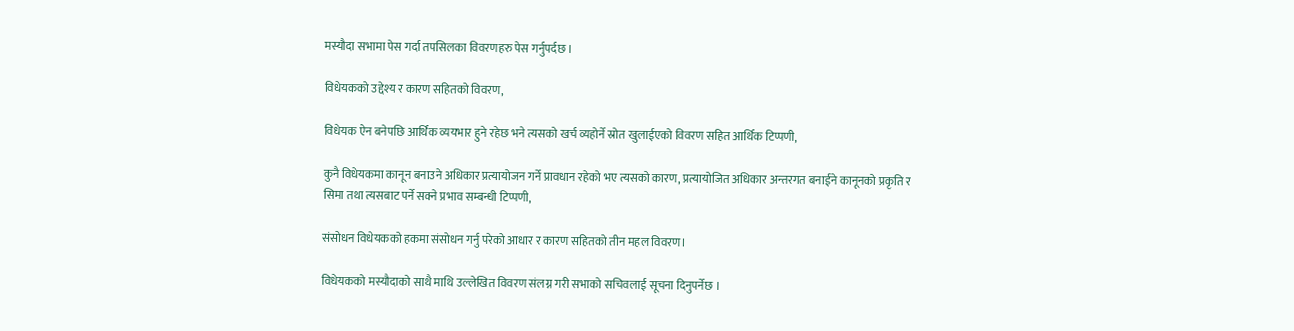मस्यौदा सभामा पेस गर्दा तपसिलका विवरणहरु पेस गर्नुपर्दछ ।

विधेयकको उद्देश्य र कारण सहितको विवरण,

विधेयक ऐन बनेपछि आर्थिक व्ययभार हुने रहेछ भने त्यसको खर्च व्यहोर्ने स्रोत खुलाईएको विवरण सहित आर्थिक टिप्पणी,

कुनै विधेयकमा कानून बनाउने अधिकार प्रत्यायोजन गर्ने प्रावधान रहेको भए त्यसको कारण, प्रत्यायोजित अधिकार अन्तरगत बनाईने कानूनको प्रकृति र सिमा तथा त्यसबाट पर्ने सक्ने प्रभाव सम्बन्धी टिप्पणी,

संसोधन विधेयकको हकमा संसोधन गर्नु परेको आधार र कारण सहितको तीन महल विवरण।

विधेयकको मस्यौदाको साथै माथि उल्लेखित विवरण संलग्न गरी सभाको सचिवलाई सूचना दिनुपर्नेछ ।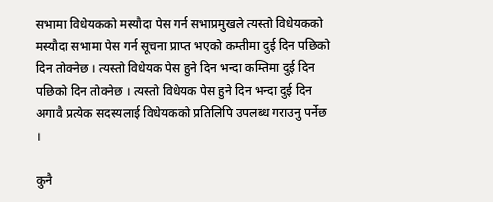सभामा विधेयकको मस्यौदा पेस गर्न सभाप्रमुखले त्यस्तो विधेयकको मस्यौदा सभामा पेस गर्न सूचना प्राप्त भएको कम्तीमा दुई दिन पछिको दिन तोक्नेछ । त्यस्तो विधेयक पेस हुने दिन भन्दा कम्तिमा दुई दिन पछिको दिन तोक्नेछ । त्यस्तो विधेयक पेस हुने दिन भन्दा दुई दिन अगावै प्रत्येक सदस्यलाई विधेयकको प्रतिलिपि उपलब्ध गराउनु पर्नेछ ।

कुनै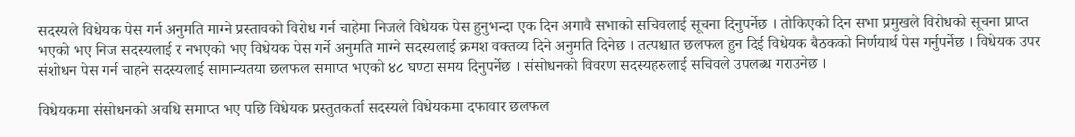सदस्यले विधेयक पेस गर्न अनुमति माग्ने प्रस्तावको विरोध गर्न चाहेमा निजले विधेयक पेस हुनुभन्दा एक दिन अगावै सभाको सचिवलाई सूचना दिनुपर्नेछ । तोकिएको दिन सभा प्रमुखले विरोधको सूचना प्राप्त भएको भए निज सदस्यलाई र नभएको भए विधेयक पेस गर्ने अनुमति माग्ने सदस्यलाई क्रमश वक्तव्य दिने अनुमति दिनेछ । तत्पश्चात छलफल हुन दिई विधेयक बैठकको निर्णयार्थ पेस गर्नुपर्नेछ । विधेयक उपर संशोधन पेस गर्न चाहने सदस्यलाई सामान्यतया छलफल समाप्त भएको ४८ घण्टा समय दिनुपर्नेछ । संसोधनको विवरण सदस्यहरुलाई सचिवले उपलब्ध गराउनेछ ।

विधेयकमा संसोधनको अवधि समाप्त भए पछि विधेयक प्रस्तुतकर्ता सदस्यले विधेयकमा दफावार छलफल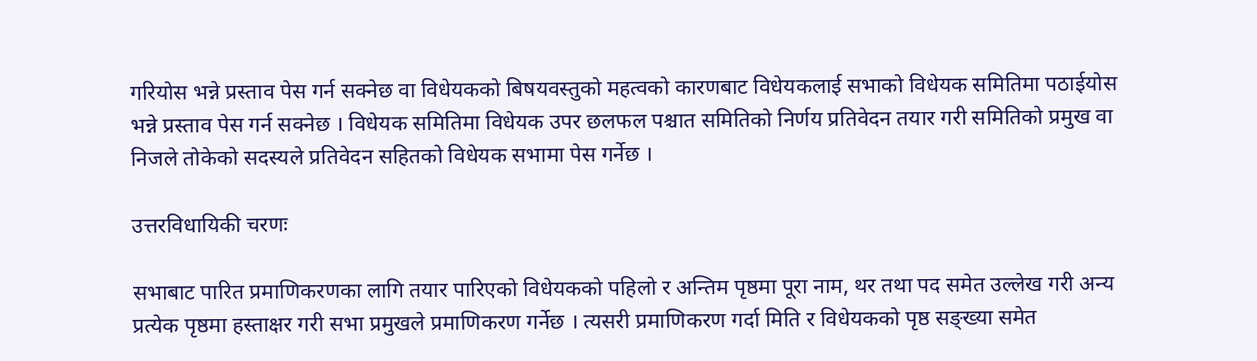गरियोस भन्ने प्रस्ताव पेस गर्न सक्नेछ वा विधेयकको बिषयवस्तुको महत्वको कारणबाट विधेयकलाई सभाको विधेयक समितिमा पठाईयोस भन्ने प्रस्ताव पेस गर्न सक्नेछ । विधेयक समितिमा विधेयक उपर छलफल पश्चात समितिको निर्णय प्रतिवेदन तयार गरी समितिको प्रमुख वा निजले तोकेको सदस्यले प्रतिवेदन सहितको विधेयक सभामा पेस गर्नेछ ।

उत्तरविधायिकी चरणः

सभाबाट पारित प्रमाणिकरणका लागि तयार पारिएको विधेयकको पहिलो र अन्तिम पृष्ठमा पूरा नाम, थर तथा पद समेत उल्लेख गरी अन्य प्रत्येक पृष्ठमा हस्ताक्षर गरी सभा प्रमुखले प्रमाणिकरण गर्नेछ । त्यसरी प्रमाणिकरण गर्दा मिति र विधेयकको पृष्ठ सङ्ख्या समेत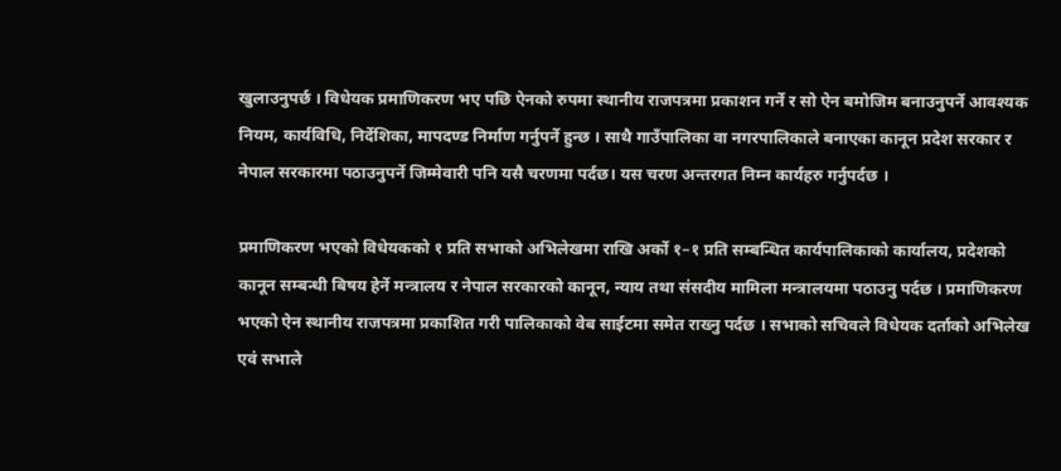खुलाउनुपर्छ । विधेयक प्रमाणिकरण भए पछि ऐनको रुपमा स्थानीय राजपत्रमा प्रकाशन गर्ने र सो ऐन बमोजिम बनाउनुपर्ने आवश्यक नियम, कार्यविधि, निर्देशिका, मापदण्ड निर्माण गर्नुपर्ने हुन्छ । साथै गाउँपालिका वा नगरपालिकाले बनाएका कानून प्रदेश सरकार र नेपाल सरकारमा पठाउनुपर्ने जिम्मेवारी पनि यसै चरणमा पर्दछ। यस चरण अन्तरगत निम्न कार्यहरु गर्नुपर्दछ ।

प्रमाणिकरण भएको विधेयकको १ प्रति सभाको अभिलेखमा राखि अर्को १–१ प्रति सम्बन्धित कार्यपालिकाको कार्यालय, प्रदेशको कानून सम्बन्धी बिषय हेर्ने मन्त्रालय र नेपाल सरकारको कानून, न्याय तथा संसदीय मामिला मन्त्रालयमा पठाउनु पर्दछ । प्रमाणिकरण भएको ऐन स्थानीय राजपत्रमा प्रकाशित गरी पालिकाको वेब साईटमा समेत राख्नु पर्दछ । सभाको सचिवले विधेयक दर्ताको अभिलेख एवं सभाले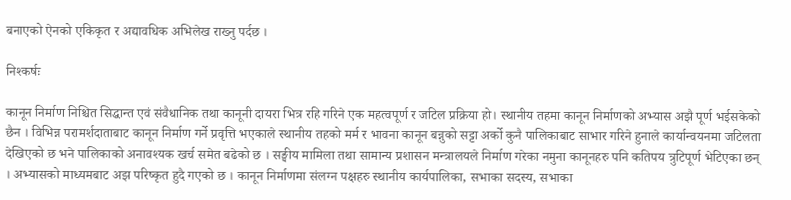बनाएको ऐनको एकिकृत र अद्यावधिक अभिलेख राख्नु पर्दछ ।

निश्कर्षः

कानून निर्माण निश्चित सिद्धान्त एवं संवैधानिक तथा कानूनी दायरा भित्र रहि गरिने एक महत्वपूर्ण र जटिल प्रक्रिया हो। स्थानीय तहमा कानून निर्माणको अभ्यास अझै पूर्ण भईसकेको छैन । विभिन्न परामर्शदाताबाट कानून निर्माण गर्ने प्रवृत्ति भएकाले स्थानीय तहको मर्म र भावना कानून बन्नुको सट्टा अर्को कुनै पालिकाबाट साभार गरिने हुनाले कार्यान्वयनमा जटिलता देखिएको छ भने पालिकाको अनावश्यक खर्च समेत बढेको छ । सङ्घीय मामिला तथा सामान्य प्रशासन मन्त्रालयले निर्माण गरेका नमुना कानूनहरु पनि कतिपय त्रुटिपूर्ण भेटिएका छन् । अभ्यासको माध्यमबाट अझ परिष्कृत हुदै गएको छ । कानून निर्माणमा संलग्न पक्षहरु स्थानीय कार्यपालिका, सभाका सदस्य, सभाका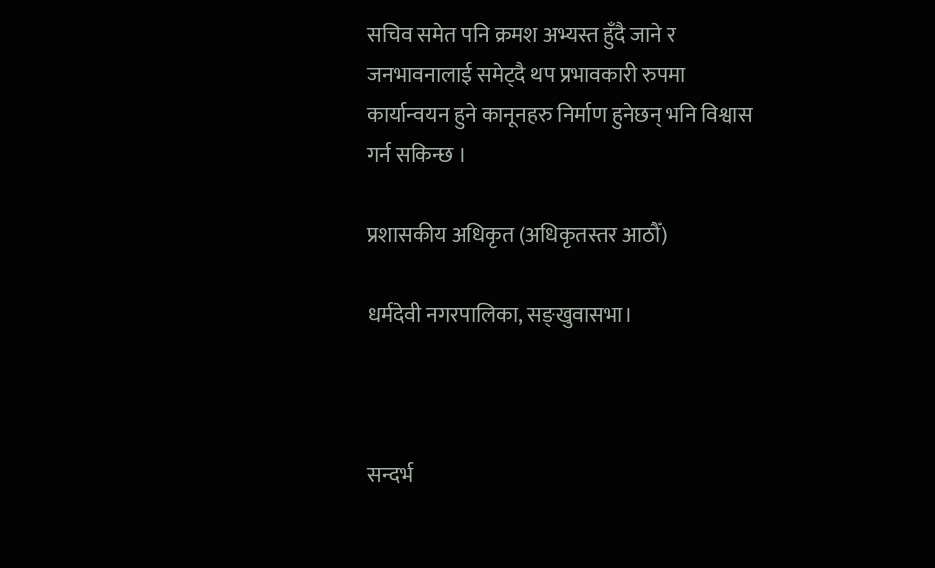सचिव समेत पनि क्रमश अभ्यस्त हुँदै जाने र जनभावनालाई समेट्दै थप प्रभावकारी रुपमा कार्यान्वयन हुने कानूनहरु निर्माण हुनेछन् भनि विश्वास गर्न सकिन्छ ।

प्रशासकीय अधिकृत (अधिकृतस्तर आठौँ)

धर्मदेवी नगरपालिका, सङ्खुवासभा।



सन्दर्भ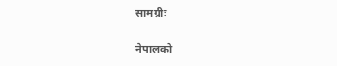सामग्रीः

नेपालको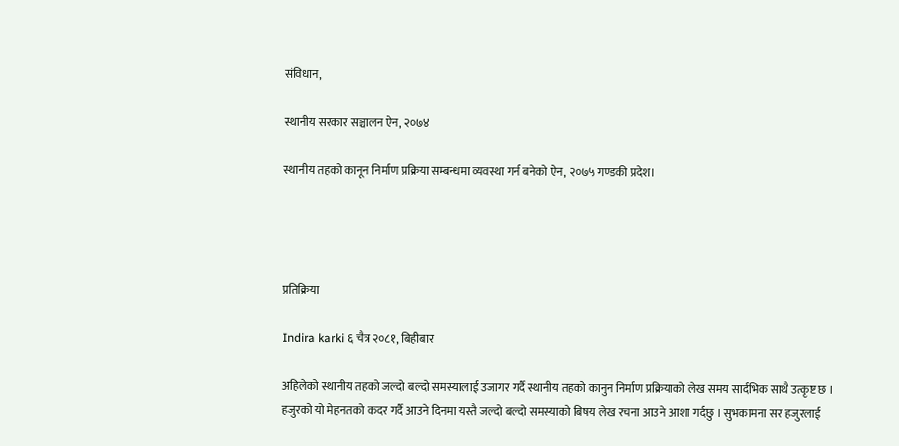संविधान,

स्थानीय सरकार सञ्चालन ऐन, २०७४

स्थानीय तहको कानून निर्माण प्रक्रिया सम्बन्धमा व्यवस्था गर्न बनेको ऐन, २०७५ गण्डकी प्रदेश।




प्रतिक्रिया

Indira karki ६ चैत्र २०८१, बिहीबार

अहिलेको स्थानीय तहको जल्दो बल्दो समस्यालाई उजागर गर्दै स्थानीय तहको कानुन निर्माण प्रक्रियाको लेख समय सार्दभिक साथै उत्कृष्ट छ । हजुरको यो मेहनतको कदर गर्दै आउने दिनमा यस्तै जल्दो बल्दो समस्याको बिषय लेख रचना आउने आशा गर्दछु । सुभकामना सर हजुरलाई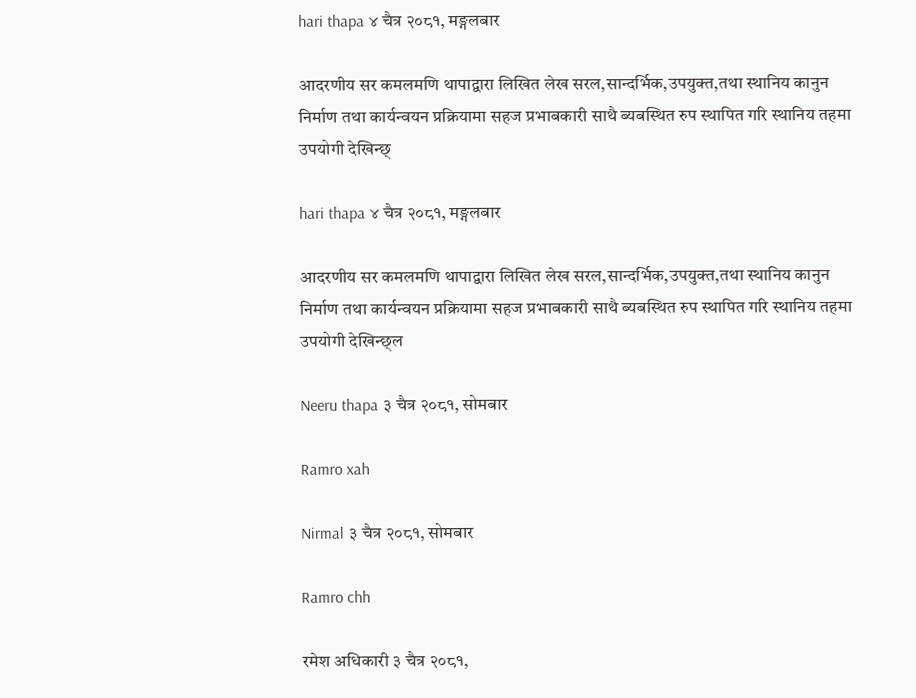hari thapa ४ चैत्र २०८१, मङ्गलबार

आदरणीय सर कमलमणि थापाद्वारा लिखित लेख सरल,सान्दर्भिक,उपयुक्त,तथा स्थानिय कानुन निर्माण तथा कार्यन्वयन प्रक्रियामा सहज प्रभाबकारी साथै ब्यबस्थित रुप स्थापित गरि स्थानिय तहमा उपयोगी देखिन्छ्

hari thapa ४ चैत्र २०८१, मङ्गलबार

आदरणीय सर कमलमणि थापाद्वारा लिखित लेख सरल,सान्दर्भिक,उपयुक्त,तथा स्थानिय कानुन निर्माण तथा कार्यन्वयन प्रक्रियामा सहज प्रभाबकारी साथै ब्यबस्थित रुप स्थापित गरि स्थानिय तहमा उपयोगी देखिन्छ्ल

Neeru thapa ३ चैत्र २०८१, सोमबार

Ramro xah

Nirmal ३ चैत्र २०८१, सोमबार

Ramro chh

रमेश अधिकारी ३ चैत्र २०८१,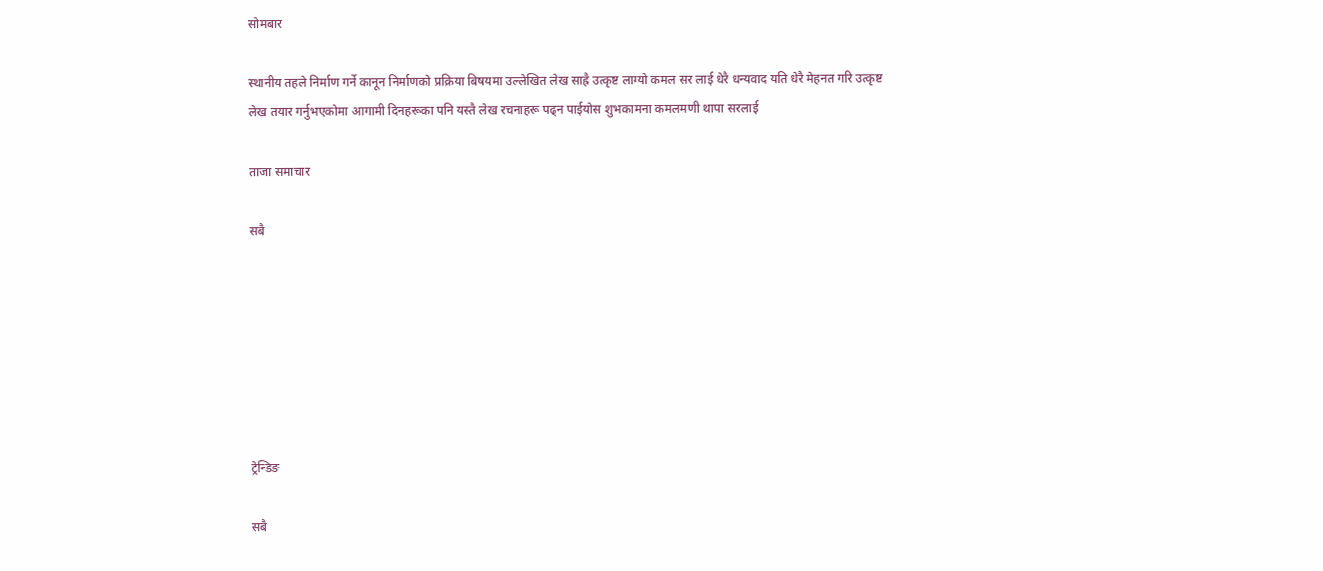सोमबार

स्थानीय तहले निर्माण गर्ने कानून निर्माणको प्रक्रिया बिषयमा उल्लेखित लेख साह्रै उत्कृष्ट लाग्यो कमल सर लाई धेरै धन्यवाद यति धेरै मेहनत गरि उत्कृष्ट लेख तयार गर्नुभएकोमा आगामी दिनहरूका पनि यस्तै लेख रचनाहरू पढ्न पाईयोस शुभकामना कमलमणी थापा सरलाई

ताजा समाचार

सबै







ट्रेन्डिङ

सबै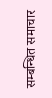सम्बन्धित समाचार